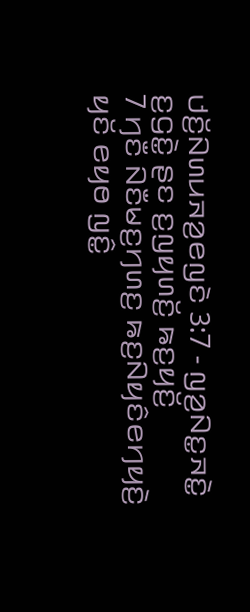ꤓꤢꤩ꤬ꤡꤛꤣꤏꤤ꤬ꤕꤜꤢꤧ 3:7 - ꤜꤤ꤬ꤡꤢ꤭ꤏꤢꤧ꤭ ꤢ꤬ꤞꤢꤧ꤭ ꤔꤢ ꤢ꤬ꤜꤟꤛꤢꤩ꤬ ꤒꤢ꤬ꤟꤢꤩ꤬
7 ꤚꤢꤪ ꤡꤢꤪꤗꤢ꤬ꤚꤛꤢ꤬ ꤒꤢ꤬ꤡꤟꤢꤨꤕꤚꤟꤢꤧ꤬ ꤟꤢꤩ ꤕꤟꤥ ꤜꤢꤨ꤭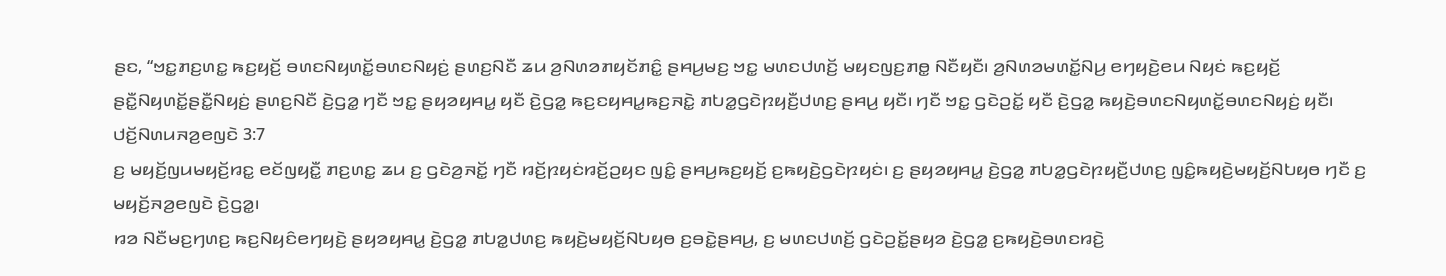ꤔꤢ, “ꤠꤢ꤭ꤊꤢ꤬ꤛꤢ꤭ ꤒꤢ꤬ꤟꤢꤩ꤬ ꤋꤛꤢꤡꤟꤛꤢꤩ꤭ꤋꤛꤢꤡꤟꤢꤦ꤬ ꤔꤛꤢ꤬ꤡꤢꤪ ꤘꤣ ꤤ꤬ꤡꤛꤤꤊꤟꤢꤩꤊꤢꤨ꤭ ꤔꤌꤣ꤬ꤗꤢ꤬ ꤠꤢ꤭ ꤗꤛꤢꤓꤛꤢꤩ꤬ ꤗꤟꤢꤜꤢ꤬ꤊꤥ꤭ ꤡꤢꤪꤟꤢꤪ꤯ ꤤ꤬ꤡꤛꤤꤗꤛꤢꤩ꤭ꤡꤣ꤬ ꤕꤚꤟꤢꤧ꤬ꤕꤣ ꤡꤟꤢꤦ ꤒꤢ꤬ꤟꤢꤩ꤬ ꤔꤢꤪ꤭ꤡꤟꤛꤢꤩ꤭ꤔꤢꤪ꤭ꤡꤟꤢꤦ꤬ ꤔꤛꤢ꤬ꤡꤢꤪ ꤢꤧ꤬ꤞꤤ꤭ ꤚꤢꤪ ꤠꤢ꤭ ꤔꤟꤤꤟꤌꤣ꤭ ꤟꤢꤪ ꤢꤧ꤬ꤞꤤ꤭ ꤒꤢ꤬ꤢꤟꤌꤣ꤭ꤒꤢ꤬ꤏꤢꤧ꤭ ꤊꤝꤤ꤭ꤞꤢꤧꤐꤟꤢꤪ꤬ꤓꤛꤢ꤬ ꤔꤌꤣ꤬ ꤟꤢꤪ꤯ ꤚꤢꤪ ꤠꤢ꤭ ꤞꤢꤧꤑꤢꤩ꤭ ꤟꤢꤪ ꤢꤧ꤬ꤞꤤ꤭ ꤒꤟꤢꤧ꤬ꤋꤛꤢꤡꤟꤛꤢꤩ꤭ꤋꤛꤢꤡꤟꤢꤦ꤬ ꤟꤢꤪ꤯
ꤓꤢꤩ꤬ꤡꤛꤣꤏꤤ꤬ꤕꤜꤢꤧ 3:7
ꤢ꤬ ꤗꤟꤢꤩ꤬ꤜꤣꤗꤟꤢꤩ꤬ꤙꤢ꤭ ꤕꤢꤩꤜꤟꤢꤪ꤭ ꤊꤢ꤬ꤛꤢ꤭ ꤘꤣ ꤢ꤬ ꤞꤢꤧꤤ꤬ꤏꤢꤩ꤭ ꤚꤢꤪ ꤙꤢꤩ꤬ꤐꤟꤢꤦꤙꤢꤩ꤬ꤑꤟꤢ ꤜꤢꤨ꤭ ꤔꤌꤣ꤬ꤒꤢ꤬ꤟꤢꤩ꤬ ꤢ꤬ꤒꤟꤢꤧ꤬ꤞꤢꤧꤐꤟꤢꤦ꤯ ꤢ꤬ ꤔꤟꤤꤟꤌꤣ꤭ ꤢꤧ꤬ꤞꤤ꤭ ꤊꤝꤤ꤭ꤞꤢꤧꤐꤟꤢꤪ꤬ꤓꤛꤢ꤬ ꤜꤢꤨ꤭ꤒꤟꤢꤧ꤬ꤗꤟꤢꤩ꤬ꤡꤝꤟꤥ ꤚꤢꤪ ꤢ꤬ ꤗꤟꤢꤩ꤬ꤏꤤ꤬ꤕꤜꤢꤧ ꤢꤧ꤬ꤞꤤ꤭꤯
ꤙꤤ ꤡꤢꤪꤗꤢ꤬ꤚꤛꤢ꤬ ꤒꤢ꤬ꤡꤟꤢꤨꤕꤚꤟꤢꤧ꤬ ꤔꤟꤤꤟꤌꤣ꤭ ꤢꤧ꤬ꤞꤤ꤭ ꤊꤝꤤ꤭ꤓꤛꤢ꤬ ꤒꤟꤢꤧ꤬ꤗꤟꤢꤩ꤬ꤡꤝꤟꤥ ꤢ꤬ꤋꤢꤧ꤭ꤔꤌꤣ꤬, ꤢ꤬ ꤗꤛꤢꤓꤛꤢꤩ꤬ ꤞꤢꤧꤑꤢꤩ꤭ꤔꤟꤤ ꤢꤧ꤬ꤞꤤ꤭ ꤢ꤬ꤒꤟꤢꤧ꤬ꤋꤛꤢꤙꤢꤧ꤬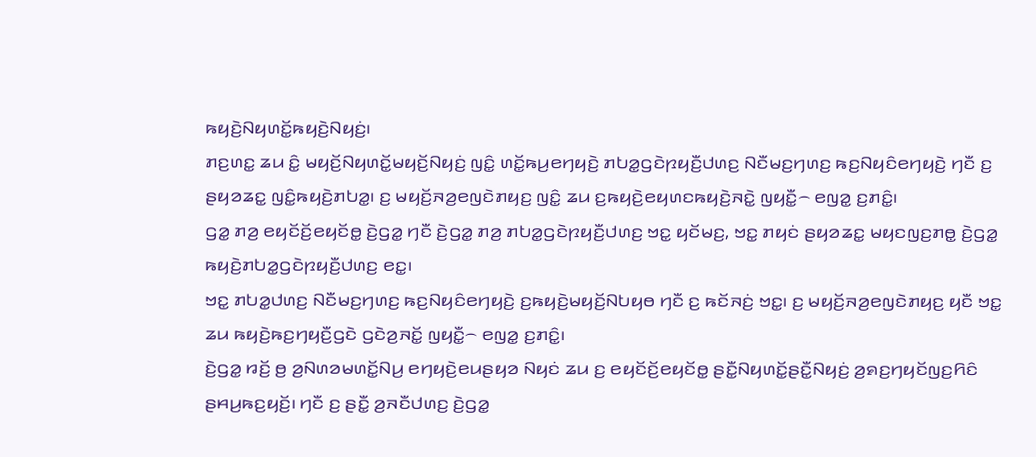ꤒꤟꤢꤧ꤬ꤡꤟꤛꤢꤩ꤭ꤒꤟꤢꤧ꤬ꤡꤟꤢꤦ꤬꤯
ꤊꤢ꤬ꤛꤢ꤭ ꤘꤣ ꤢꤨ꤭ ꤗꤟꤢꤩ꤬ꤡꤟꤛꤢꤩ꤭ꤗꤟꤢꤩ꤬ꤡꤟꤢꤦ꤬ ꤜꤢꤨ꤭ ꤛꤢꤩ꤭ꤒꤣ꤬ꤕꤚꤟꤢꤧ꤬ ꤊꤝꤤ꤭ꤞꤢꤧꤐꤟꤢꤪ꤬ꤓꤛꤢ꤬ ꤡꤢꤪꤗꤢ꤬ꤚꤛꤢ꤬ ꤒꤢ꤬ꤡꤟꤢꤨꤕꤚꤟꤢꤧ꤬ ꤚꤢꤪ ꤢ꤬ ꤔꤟꤤꤘꤢ꤭ ꤜꤢꤨ꤭ꤒꤟꤢꤧ꤬ꤊꤝꤤ꤭꤯ ꤢ꤬ ꤗꤟꤢꤩ꤬ꤏꤤ꤬ꤕꤜꤢꤧꤊꤟꤢ꤬ ꤜꤢꤨ꤭ ꤘꤣ ꤢ꤬ꤒꤟꤢꤧ꤬ꤕꤟꤛꤢꤒꤟꤢꤧ꤬ꤏꤢꤧ꤭ ꤜꤟꤢꤪ꤭꤮ ꤕꤜꤤ꤭ ꤢ꤬ꤊꤢꤨ꤭꤯
ꤞꤤ꤭ ꤊꤤ꤬ ꤕꤟꤢꤩꤢꤩ꤬ꤕꤟꤢꤩꤥ꤭ ꤢꤧ꤬ꤞꤤ꤭ ꤚꤢꤪ ꤢꤧ꤬ꤞꤤ꤭ ꤊꤤ꤬ ꤊꤝꤤ꤭ꤞꤢꤧꤐꤟꤢꤪ꤬ꤓꤛꤢ꤬ ꤠꤢ꤭ ꤟꤢꤩꤗꤢ꤬, ꤠꤢ꤭ ꤊꤟꤢꤦ ꤔꤟꤤꤘꤢ꤭ ꤗꤟꤢꤜꤢ꤬ꤊꤥ꤭ ꤢꤧ꤬ꤞꤤ꤭ ꤒꤟꤢꤧ꤬ꤊꤝꤤ꤭ꤞꤢꤧꤐꤟꤢꤪ꤬ꤓꤛꤢ꤬ ꤕꤢ꤭꤯
ꤠꤢ꤭ ꤊꤝꤤ꤭ꤓꤛꤢ꤬ ꤡꤢꤪꤗꤢ꤬ꤚꤛꤢ꤬ ꤒꤢ꤬ꤡꤟꤢꤨꤕꤚꤟꤢꤧ꤬ ꤢ꤬ꤒꤟꤢꤧ꤬ꤗꤟꤢꤩ꤬ꤡꤝꤟꤥ ꤚꤢꤪ ꤢ꤬ ꤒꤢꤩꤏꤢꤦ꤬ ꤠꤢ꤭꤯ ꤢ꤬ ꤗꤟꤢꤩ꤬ꤏꤤ꤬ꤕꤜꤢꤧꤊꤟꤢ꤬ ꤟꤢꤪ ꤠꤢ꤭ ꤘꤣ ꤒꤟꤢꤧ꤬ꤒꤢ꤬ꤚꤟꤢꤪ꤬ꤞꤢꤧ ꤞꤢꤧꤤ꤬ꤏꤢꤩ꤭ ꤜꤟꤢꤪ꤭꤮ ꤕꤜꤤ꤭ ꤢ꤬ꤊꤢꤨ꤭꤯
ꤢꤧ꤬ꤞꤤ꤭ ꤙꤢꤩ꤬ ꤥ꤬ ꤤ꤬ꤡꤛꤤꤗꤛꤢꤩ꤭ꤡꤣ꤬ ꤕꤚꤟꤢꤧ꤬ꤕꤣꤔꤟꤤ ꤡꤟꤢꤦ ꤘꤣ ꤢ꤬ ꤕꤟꤢꤩꤢꤩ꤬ꤕꤟꤢꤩꤥ꤭ ꤔꤢꤪ꤭ꤡꤟꤛꤢꤩ꤭ꤔꤢꤪ꤭ꤡꤟꤢꤦ꤬ ꤤ꤬ꤎꤢ꤬ꤚꤟꤢꤩꤜꤢ꤬ꤖꤢꤨ ꤔꤌꤣ꤬ꤒꤢ꤬ꤟꤢꤩ꤬꤯ ꤚꤢꤪ ꤢ꤬ ꤔꤢꤪ꤭ ꤤ꤬ꤏꤢꤪꤓꤛꤢ꤬ ꤢꤧ꤬ꤞꤤ꤭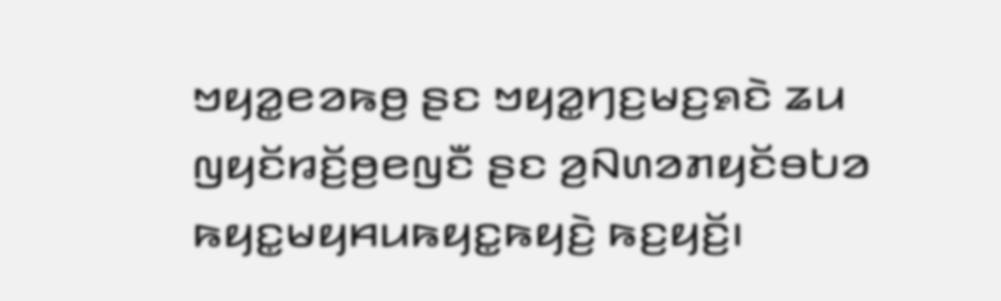ꤠꤟꤤ꤭ꤕꤤꤒꤥ꤬ ꤔꤢ ꤠꤟꤤ꤭ꤚꤢ꤬ꤗꤢ꤬ꤎꤢꤧ ꤘꤣ ꤜꤟꤢꤩꤙꤢꤩ꤬ꤥ꤬ꤕꤜꤢꤪ ꤔꤢ ꤤ꤬ꤡꤛꤤꤊꤟꤢꤩꤋꤝꤤ ꤒꤟꤢ꤭ꤗꤟꤌꤣꤒꤟꤢ꤭ꤒꤟꤢꤧ꤬ ꤒꤢ꤬ꤟꤢꤩ꤬꤯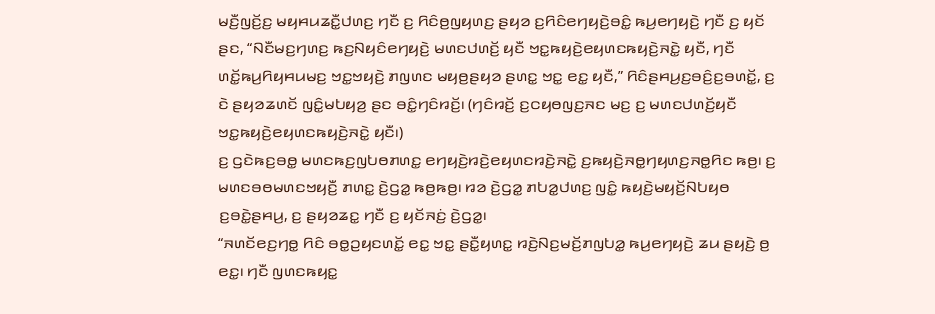ꤗꤢꤪ꤬ꤜꤢꤩ꤬ꤢ꤬ ꤗꤟꤌꤣꤘꤢꤪ꤭ꤓꤛꤢ꤬ ꤚꤢꤪ ꤢ꤬ ꤖꤢꤨꤥ꤬ꤜꤟꤛꤢ꤬ ꤔꤟꤤ ꤢ꤬ꤖꤢꤨꤕꤚꤟꤢꤧ꤬ꤋꤢꤨ꤭ ꤒꤣ꤬ꤕꤚꤟꤢꤧ꤬ ꤚꤢꤪ ꤢ꤬ ꤟꤢꤩ ꤔꤢ, “ꤡꤢꤪꤗꤢ꤬ꤚꤛꤢ꤬ ꤒꤢ꤬ꤡꤟꤢꤨꤕꤚꤟꤢꤧ꤬ ꤗꤛꤢꤓꤛꤢꤩ꤬ ꤟꤢꤪ ꤠꤢ꤭ꤒꤟꤢꤧ꤬ꤕꤟꤛꤢꤒꤟꤢꤧ꤬ꤏꤢꤧ꤭ ꤟꤢꤪ, ꤚꤢꤪ ꤛꤢꤩ꤭ꤒꤣ꤬ꤖꤟꤌꤣꤗꤢ꤬ ꤠꤢ꤭ꤠꤟꤢꤧ꤬ ꤊꤜꤛꤢ ꤗꤟꤥ꤬ꤔꤟꤤ ꤔꤛꤢ꤭ ꤠꤢ꤭ ꤕꤢ꤭ ꤟꤢꤪ,” ꤖꤢꤨꤔꤌꤣ꤬ꤢ꤬ꤋꤢꤨ꤬ꤢ꤬ꤋꤛꤢꤩ꤭, ꤢ꤬ ꤢꤧ ꤔꤟꤤꤘꤛꤢꤩ ꤜꤢꤨ꤭ꤗꤝꤟꤤ꤬ ꤔꤢ ꤋꤢꤨ꤭ꤚꤢꤨꤙꤢꤩ꤬꤯ (ꤚꤢꤨꤙꤢꤩ꤬ ꤢ꤬ꤍꤟꤥꤜꤢ꤬ꤏꤢ ꤗꤢ꤬ ꤢ꤬ ꤗꤛꤢꤓꤛꤢꤩ꤬ꤟꤢꤪ ꤠꤢ꤭ꤒꤟꤢꤧ꤬ꤕꤟꤛꤢꤒꤟꤢꤧ꤬ꤏꤢꤧ꤭ ꤟꤢꤪ꤯)
ꤢ꤬ ꤞꤢꤧꤒꤢ꤬ꤋꤥ꤭ ꤗꤛꤢꤒꤢ꤬ꤜꤝꤥꤊꤛꤢ꤭ ꤕꤚꤟꤢꤧ꤬ꤙꤢꤧ꤬ꤕꤟꤛꤢꤙꤢꤧ꤬ꤏꤢꤧ꤭ ꤢ꤬ꤒꤟꤢꤧ꤬ꤏꤥ꤭ꤚꤟꤛꤢ꤬ꤏꤥ꤭ꤖꤢ ꤒꤥ꤬꤯ ꤢ꤬ ꤗꤛꤢꤋꤥꤗꤛꤢꤠꤟꤢꤪ꤬ ꤊꤛꤢ꤭ ꤢꤧ꤬ꤞꤤ꤭ ꤒꤥ꤬ꤒꤥ꤬꤯ ꤙꤤ ꤢꤧ꤬ꤞꤤ꤭ ꤊꤝꤤ꤭ꤓꤛꤢ꤬ ꤜꤢꤨ꤭ ꤒꤟꤢꤧ꤬ꤗꤟꤢꤩ꤬ꤡꤝꤟꤥ ꤢ꤬ꤋꤢꤧ꤭ꤔꤌꤣ꤬, ꤢ꤬ ꤔꤟꤤꤘꤢ꤭ ꤚꤢꤪ ꤢ꤬ ꤟꤢꤩꤏꤢꤦ꤬ ꤢꤧ꤬ꤞꤤ꤭꤯
“ꤏꤛꤢꤩꤕꤢ꤬ꤚꤥ꤭ ꤖꤢꤨ ꤋꤥ꤭ꤑꤟꤢꤛꤢꤩ꤭ ꤕꤢ꤭ ꤠꤢ꤭ ꤔꤢꤪ꤭ꤟꤛꤢ꤭ ꤙꤢꤧ꤬ꤡꤢ꤬ꤗꤢꤩ꤬ꤊꤜꤝꤤ꤭ ꤒꤣ꤬ꤕꤚꤟꤢꤧ꤬ ꤘꤣ ꤔꤟꤢꤧ꤬ ꤥ꤬ ꤕꤢ꤭꤯ ꤚꤢꤪ ꤜꤛꤢꤒꤟꤢ꤭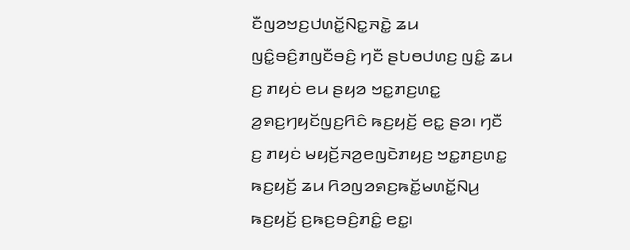ꤢꤪꤜꤤꤠꤢ꤬ꤓꤛꤢꤩ꤭ꤡꤢ꤭ꤏꤢꤧ꤭ ꤘꤣ ꤜꤢꤨ꤭ꤋꤢꤨ꤬ꤊꤜꤢꤪꤋꤢꤨ꤬ ꤚꤢꤪ ꤔꤝꤥꤓꤛꤢ꤬ ꤜꤢꤨ꤭ ꤘꤣ ꤢ꤬ ꤊꤟꤢꤦ ꤕꤣ ꤔꤟꤤ ꤠꤢ꤭ꤊꤢ꤬ꤛꤢ꤭ ꤤ꤬ꤎꤢ꤬ꤚꤟꤢꤩꤜꤢ꤬ꤖꤢꤨ ꤒꤢ꤬ꤟꤢꤩ꤬ ꤕꤢ꤭ ꤔꤤ꤯ ꤚꤢꤪ ꤢ꤬ ꤊꤟꤢꤦ ꤗꤟꤢꤩ꤬ꤏꤤ꤬ꤕꤜꤢꤧꤊꤟꤢ꤬ ꤠꤢ꤭ꤊꤢ꤬ꤛꤢ꤭ ꤒꤢ꤬ꤟꤢꤩ꤬ ꤘꤣ ꤖꤤꤜꤤꤎꤢ꤬ꤒꤢꤩ꤭ꤗꤛꤢꤩ꤭ꤡꤣ꤬ ꤒꤢ꤬ꤟꤢꤩ꤬ ꤢ꤬ꤒꤢ꤬ꤋꤢꤨ꤬ꤊꤢꤨ꤭ ꤕꤢ꤭꤯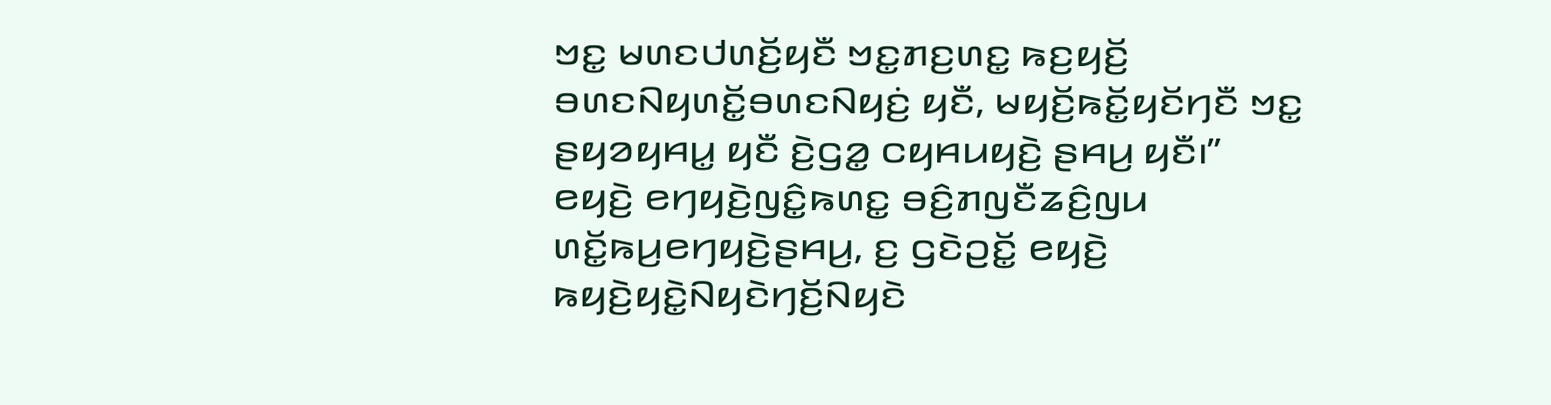ꤠꤢ꤭ ꤗꤛꤢꤓꤛꤢꤩ꤬ꤟꤢꤪ ꤠꤢ꤭ꤊꤢ꤬ꤛꤢ꤭ ꤒꤢ꤬ꤟꤢꤩ꤬ ꤋꤛꤢꤡꤟꤛꤢꤩ꤭ꤋꤛꤢꤡꤟꤢꤦ꤬ ꤟꤢꤪ, ꤗꤟꤢꤩ꤬ꤒꤢꤩ꤭ꤟꤢꤩꤚꤢꤪ ꤠꤢ꤭ ꤔꤟꤤꤟꤌꤣ꤭ ꤟꤢꤪ ꤢꤧ꤬ꤞꤤ꤭ ꤍꤟꤌꤣꤟꤢꤧ꤬ ꤔꤌꤣ꤬ ꤟꤢꤪ꤯”
ꤕꤟꤢꤧ꤬ ꤕꤚꤟꤢꤧ꤬ꤜꤢꤨ꤭ꤒꤛꤢ꤭ ꤋꤢꤨ꤬ꤊꤜꤢꤪꤘꤢꤨ꤬ꤜꤣ ꤛꤢꤩ꤭ꤒꤣ꤬ꤕꤚꤟꤢꤧ꤬ꤔꤌꤣ꤬, ꤢ꤬ ꤞꤢꤧꤑꤢꤩ꤭ ꤕꤟꤢꤧ꤬ ꤒꤟꤢꤧ꤬ꤟꤢꤧ꤭ꤡꤟꤢꤧꤚꤢꤩ꤬ꤡꤟꤢꤧ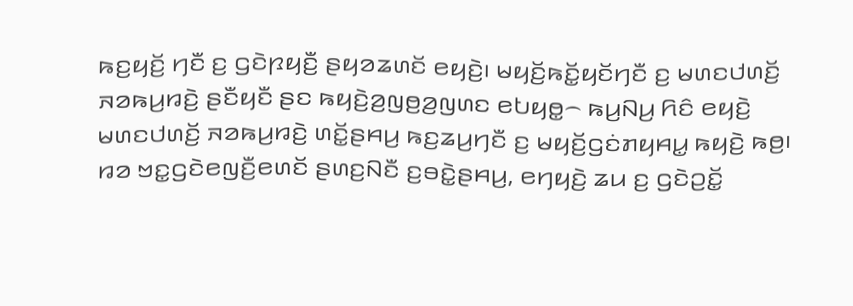ꤒꤢ꤬ꤟꤢꤩ꤬ ꤚꤢꤪ ꤢ꤬ ꤞꤢꤧꤐꤟꤢꤪ꤬ ꤔꤟꤤꤘꤛꤢꤩ ꤕꤟꤢꤧ꤬꤯ ꤗꤟꤢꤩ꤬ꤒꤢꤩ꤭ꤟꤢꤩꤚꤢꤪ ꤢ꤬ ꤗꤛꤢꤓꤛꤢꤩ꤬ ꤏꤤꤒꤣ꤬ꤙꤢꤧ꤬ ꤔꤢꤪꤟꤢꤪ ꤔꤢ ꤒꤟꤢꤧ꤬ꤤ꤬ꤜꤥ꤬ꤤ꤬ꤜꤛꤢ ꤕꤝꤟꤥ꤭꤮ ꤒꤣ꤬ꤡꤣ꤬ ꤖꤢꤨ ꤕꤟꤢꤧ꤬ ꤗꤛꤢꤓꤛꤢꤩ꤬ ꤏꤤꤒꤣ꤬ꤙꤢꤧ꤬ ꤛꤢꤩ꤭ꤔꤌꤣ꤬ ꤒꤢ꤬ꤘꤣ꤬ꤚꤢꤪ ꤢ꤬ ꤗꤟꤢꤩ꤬ꤞꤢꤦꤊꤟꤌꤣ꤭ ꤒꤟꤢꤧ꤬ ꤒꤥ꤬꤯
ꤙꤤ ꤠꤢ꤭ꤞꤢꤧꤕꤜꤢꤪ꤬ꤕꤛꤢꤩ ꤔꤛꤢ꤬ꤡꤢꤪ ꤢ꤬ꤋꤢꤧ꤭ꤔꤌꤣ꤬, ꤕꤚꤟꤢꤧ꤬ ꤘꤣ ꤢ꤬ ꤞꤢꤧꤑꤢꤩ꤭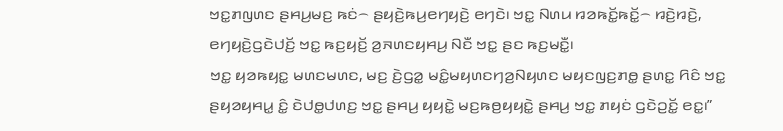ꤠꤢ꤭ꤊꤜꤛꤢ ꤔꤌꤣ꤬ꤗꤢ꤬ ꤒꤢꤦ꤮ ꤔꤟꤢꤧ꤬ꤒꤣ꤬ꤕꤚꤟꤢꤧ꤬ ꤕꤚꤢꤧ꤯ ꤠꤢ꤭ ꤡꤛꤣ ꤙꤤꤒꤢꤩ꤭ꤒꤢꤩ꤭꤮ ꤙꤢꤧ꤬ꤙꤢꤧ꤬, ꤕꤚꤟꤢꤧ꤬ꤞꤢꤧꤓꤢꤩ꤬ ꤠꤢ꤭ ꤒꤢ꤬ꤟꤢꤩ꤬ ꤤ꤬ꤏꤛꤢꤟꤌꤣ꤬ ꤡꤢꤪ ꤠꤢ꤭ ꤔꤢ ꤒꤢ꤬ꤗꤢꤪ꤭꤯
ꤠꤢ꤭ ꤟꤤꤒꤟꤢ꤭ ꤗꤛꤢꤗꤛꤢ, ꤗꤢ꤬ ꤢꤧ꤬ꤞꤤ꤭ ꤗꤢꤨ꤭ꤗꤟꤛꤢꤚꤤ꤬ꤡꤟꤛꤢ ꤗꤟꤢꤜꤢ꤬ꤊꤥ꤭ ꤔꤛꤢ꤭ ꤖꤢꤨ ꤠꤢ꤭ ꤔꤟꤤꤟꤌꤣ꤭ ꤢꤨ꤭ ꤢꤧꤓꤥ꤭ꤓꤛꤢ꤬ ꤠꤢ꤭ ꤔꤌꤣ꤬ ꤟꤟꤢꤧ꤭ ꤗꤢ꤬ꤒꤥ꤬ꤟꤟꤢꤧ꤭ ꤔꤌꤣ꤬ ꤠꤢ꤭ ꤊꤟꤢꤦ ꤞꤢꤧꤑꤢꤩ꤭ ꤕꤢ꤭꤯”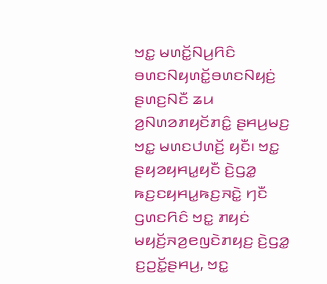ꤠꤢ꤭ ꤗꤛꤢꤩ꤭ꤡꤣ꤬ꤖꤢꤨ ꤋꤛꤢꤡꤟꤛꤢꤩ꤭ꤋꤛꤢꤡꤟꤢꤦ꤬ ꤔꤛꤢ꤬ꤡꤢꤪ ꤘꤣ ꤤ꤬ꤡꤛꤤꤊꤟꤢꤩꤊꤢꤨ꤭ ꤔꤌꤣ꤬ꤗꤢ꤬ ꤠꤢ꤭ ꤗꤛꤢꤓꤛꤢꤩ꤬ ꤟꤢꤪ꤯ ꤠꤢ꤭ ꤔꤟꤤꤟꤌꤣ꤭ꤟꤢꤪ ꤢꤧ꤬ꤞꤤ꤭ ꤒꤢ꤬ꤢꤟꤌꤣ꤭ꤒꤢ꤬ꤏꤢꤧ꤭ ꤚꤢꤪ ꤞꤛꤢꤖꤢꤨ ꤠꤢ꤭ ꤊꤟꤢꤦ ꤗꤟꤢꤩ꤬ꤏꤤ꤬ꤕꤜꤢꤧꤊꤟꤢ꤬ ꤢꤧ꤬ꤞꤤ꤭ ꤢ꤬ꤑꤢꤩ꤭ꤔꤌꤣ꤬, ꤠꤢ꤭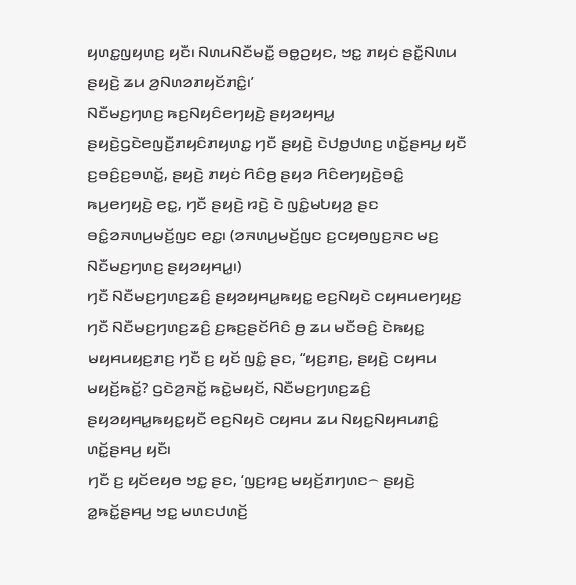ꤟꤛꤢ꤭ꤜꤟꤛꤢ꤬ ꤟꤢꤪ꤯ ꤡꤛꤣꤡꤢꤪꤗꤢꤪ꤭ ꤋꤥ꤭ꤑꤟꤢ, ꤠꤢ꤭ ꤊꤟꤢꤦ ꤔꤢꤪ꤭ꤡꤛꤣ ꤔꤟꤢꤧ꤬ ꤘꤣ ꤤ꤬ꤡꤛꤤꤊꤟꤢꤩꤊꤢꤨ꤭꤯’
ꤡꤢꤪꤗꤢ꤬ꤚꤛꤢ꤬ ꤒꤢ꤬ꤡꤟꤢꤨꤕꤚꤟꤢꤧ꤬ ꤔꤟꤤꤟꤌꤣ꤭ ꤔꤟꤢꤧ꤬ꤞꤢꤧꤕꤜꤢꤪ꤬ꤊꤟꤢꤨꤊꤟꤛꤢ꤭ ꤚꤢꤪ ꤔꤟꤢꤧ꤬ ꤢꤧꤓꤥ꤭ꤓꤛꤢ꤬ ꤛꤢꤩ꤭ꤔꤌꤣ꤬ ꤟꤢꤪ ꤢ꤬ꤋꤢꤨ꤬ꤢ꤬ꤋꤛꤢꤩ꤭, ꤔꤟꤢꤧ꤬ ꤊꤟꤢꤦ ꤖꤢꤨꤥ꤬ ꤔꤟꤤ ꤖꤢꤨꤕꤚꤟꤢꤧ꤬ꤋꤢꤨ꤭ ꤒꤣ꤬ꤕꤚꤟꤢꤧ꤬ ꤕꤢ꤭, ꤚꤢꤪ ꤔꤟꤢꤧ꤬ ꤙꤢꤧ꤬ ꤢꤧ ꤜꤢꤨ꤭ꤗꤝꤟꤤ꤬ ꤔꤢ ꤋꤢꤨ꤭ꤤꤏꤛꤣ꤬ꤗꤢꤩ꤬ꤜꤢ ꤕꤢ꤭꤯ (ꤤꤏꤛꤣ꤬ꤗꤢꤩ꤬ꤜꤢ ꤢ꤬ꤍꤟꤥꤜꤢ꤬ꤏꤢ ꤗꤢ꤬ ꤡꤢꤪꤗꤢ꤬ꤚꤛꤢ꤬ ꤔꤟꤤꤟꤌꤣ꤭꤯)
ꤚꤢꤪ ꤡꤢꤪꤗꤢ꤬ꤚꤛꤢ꤬ꤘꤢꤨ꤬ ꤔꤟꤤꤟꤌꤣ꤭ꤒꤟꤢ꤭ ꤕꤢ꤬ꤡꤟꤢꤧ ꤍꤟꤌꤣꤕꤚꤟꤢ꤬ ꤚꤢꤪ ꤡꤢꤪꤗꤢ꤬ꤚꤛꤢ꤬ꤘꤢꤨ꤬ ꤢ꤬ꤒꤢ꤬ꤔꤢꤩꤖꤢꤨ ꤥ꤬ ꤘꤣ ꤗꤢꤪꤋꤢꤨ꤬ ꤢꤧꤒꤟꤢ꤭ ꤗꤟꤌꤣꤟꤢ꤬ꤊꤢ꤬ ꤚꤢꤪ ꤢ꤬ ꤟꤢꤩ ꤜꤢꤨ꤭ ꤔꤢ, “ꤟꤢ꤬ꤊꤢ꤬, ꤔꤟꤢꤧ꤬ ꤍꤟꤌꤣ ꤗꤟꤢꤩ꤬ꤒꤢꤩ꤭? ꤞꤢꤧꤤ꤬ꤏꤢꤩ꤭ ꤒꤢꤧ꤭ꤗꤟꤢꤩ, ꤡꤢꤪꤗꤢ꤬ꤚꤛꤢ꤬ꤘꤢꤨ꤬ ꤔꤟꤤꤟꤌꤣ꤭ꤒꤟꤢ꤭ꤟꤢꤪ ꤕꤢ꤬ꤡꤟꤢꤧ ꤍꤟꤌꤣ ꤘꤣ ꤡꤟꤢ꤭ꤡꤟꤌꤣꤊꤢꤨ꤭ ꤛꤢꤩ꤭ꤔꤌꤣ꤬ ꤟꤢꤪ꤯
ꤚꤢꤪ ꤢ꤬ ꤟꤢꤩꤕꤟꤥ ꤠꤢ꤭ ꤔꤢ, ‘ꤜꤢ꤬ꤙꤢ꤬ ꤗꤟꤢꤩ꤬ꤊꤚꤛꤢ꤮ ꤔꤟꤢꤧ꤬ ꤤ꤭ꤒꤢꤩ꤭ꤔꤌꤣ꤬ ꤠꤢ꤭ ꤗꤛꤢꤓꤛꤢꤩ꤬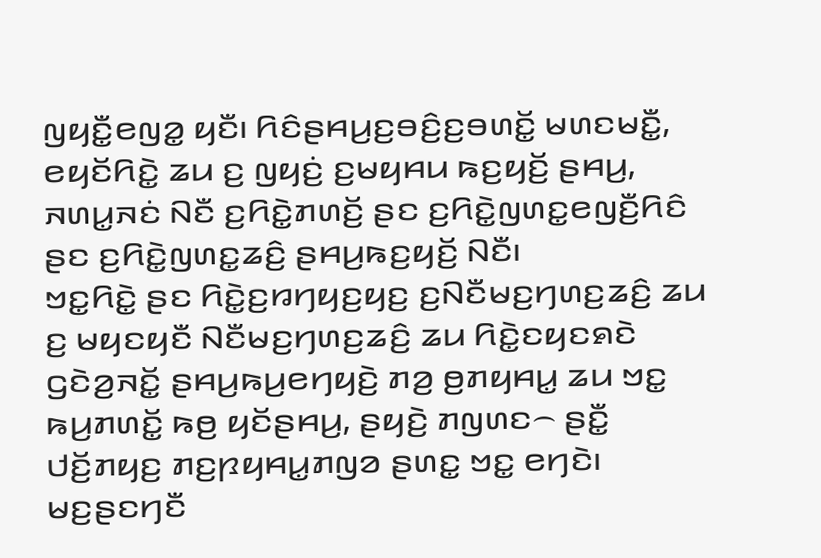ꤜꤟꤢꤪ꤭ꤕꤜꤤ꤭ ꤟꤢꤪ꤯ ꤖꤢꤨꤔꤌꤣ꤬ꤢ꤬ꤋꤢꤨ꤬ꤢ꤬ꤋꤛꤢꤩ꤭ ꤗꤛꤢꤗꤢꤪ꤭, ꤕꤟꤢꤩꤖꤢꤧ꤭ ꤘꤣ ꤢ꤬ ꤜꤟꤢꤦ꤬ ꤢ꤬ꤗꤟꤌꤣ ꤒꤢ꤬ꤟꤢꤩ꤬ ꤔꤌꤣ꤬, ꤏꤛꤣ꤭ꤏꤢꤦ ꤡꤢꤪ ꤢ꤬ꤖꤢꤧ꤭ꤊꤛꤢꤩ꤬ ꤔꤢ ꤢ꤬ꤖꤢꤧ꤭ꤜꤛꤢ꤭ꤕꤜꤢꤪ꤬ꤖꤢꤨ ꤔꤢ ꤢ꤬ꤖꤢꤧ꤭ꤜꤛꤢ꤭ꤘꤢꤨ꤬ ꤔꤌꤣ꤬ꤒꤢ꤬ꤟꤢꤩ꤬ ꤡꤢꤪ꤯
ꤠꤢ꤭ꤖꤢꤧ꤭ ꤔꤢ ꤖꤢꤧ꤭ꤢ꤬ꤙꤚꤟꤢ꤬ꤟꤢ꤬ ꤢ꤬ꤡꤢꤪꤗꤢ꤬ꤚꤛꤢ꤬ꤘꤢꤨ꤬ ꤘꤣ ꤢ꤬ ꤗꤟꤢꤟꤢꤪ ꤡꤢꤪꤗꤢ꤬ꤚꤛꤢ꤬ꤘꤢꤨ꤬ ꤘꤣ ꤖꤢꤧ꤭ꤢꤟꤢꤎꤢꤧ ꤞꤢꤧꤤ꤬ꤏꤢꤩ꤭ ꤔꤌꤣ꤬ꤒꤣ꤬ꤕꤚꤟꤢꤧ꤬ ꤊꤤ꤬ ꤥ꤬ꤊꤟꤌꤣ꤭ ꤘꤣ ꤠꤢ꤭ ꤒꤣ꤬ꤊꤛꤢꤩ꤭ ꤒꤥ꤬ ꤟꤢꤩꤔꤌꤣ꤬, ꤔꤟꤢꤧ꤬ ꤊꤜꤛꤢ꤮ ꤔꤢꤪ꤭ ꤓꤢꤩ꤬ꤊꤟꤢ꤬ ꤊꤢ꤬ꤐꤟꤌꤣ꤭ꤊꤜꤤ ꤔꤛꤢ꤭ ꤠꤢ꤭ ꤕꤚꤢꤧ꤯ ꤗꤢ꤬ꤔꤢꤚꤢꤪ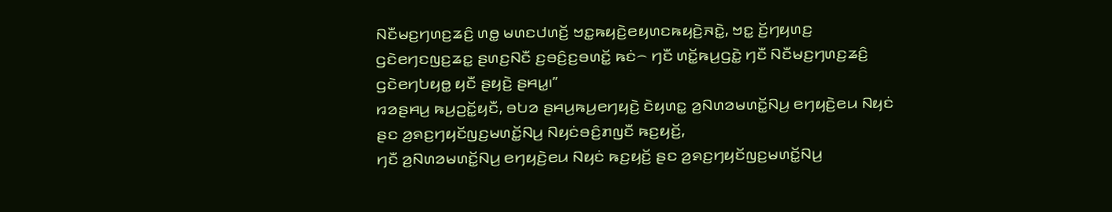ꤡꤢꤪꤗꤢ꤬ꤚꤛꤢ꤬ꤘꤢꤨ꤬ ꤛꤥ꤭ ꤗꤛꤢꤓꤛꤢꤩ꤬ ꤠꤢ꤭ꤒꤟꤢꤧ꤬ꤕꤟꤛꤢꤒꤟꤢꤧ꤬ꤏꤢꤧ꤭, ꤠꤢ꤭ ꤢꤩ꤬ꤚꤟꤛꤢ꤬ ꤞꤢꤧꤕꤚꤢꤜꤢ꤬ꤘꤢ꤭ ꤔꤛꤢ꤬ꤡꤢꤪ ꤢ꤬ꤋꤢꤨ꤬ꤢ꤬ꤋꤛꤢꤩ꤭ ꤒꤢꤦ꤮ ꤚꤢꤪ ꤛꤢꤩ꤭ꤒꤣ꤬ꤞꤢꤧ꤭ ꤚꤢꤪ ꤡꤢꤪꤗꤢ꤬ꤚꤛꤢ꤬ꤘꤢꤨ꤬ ꤞꤢꤧꤕꤚꤝꤟꤥ꤭ ꤟꤢꤪ ꤔꤟꤢꤧ꤬ ꤔꤌꤣ꤭꤯”
ꤙꤤꤔꤌꤣ꤬ ꤒꤣ꤬ꤑꤢꤩ꤭ꤟꤢꤪ, ꤋꤝꤤ ꤔꤌꤣ꤬ꤒꤣ꤬ꤕꤚꤟꤢꤧ꤬ ꤢꤧꤟꤛꤢ꤭ ꤤ꤬ꤡꤛꤤꤗꤛꤢꤩ꤭ꤡꤣ꤬ ꤕꤚꤟꤢꤧ꤬ꤕꤣ ꤡꤟꤢꤦ ꤔꤢ ꤤ꤬ꤎꤢ꤬ꤚꤟꤢꤩꤜꤢ꤬ꤗꤛꤢꤩ꤭ꤡꤣ꤬ ꤡꤟꤢꤦꤋꤢꤨ꤬ꤊꤜꤢꤪ ꤒꤢ꤬ꤟꤢꤩ꤬,
ꤚꤢꤪ ꤤ꤬ꤡꤛꤤꤗꤛꤢꤩ꤭ꤡꤣ꤬ ꤕꤚꤟꤢꤧ꤬ꤕꤣ ꤡꤟꤢꤦ ꤒꤢ꤬ꤟꤢꤩ꤬ ꤔꤢ ꤤ꤬ꤎꤢ꤬ꤚꤟꤢꤩꤜꤢ꤬ꤗꤛꤢꤩ꤭ꤡꤣ꤬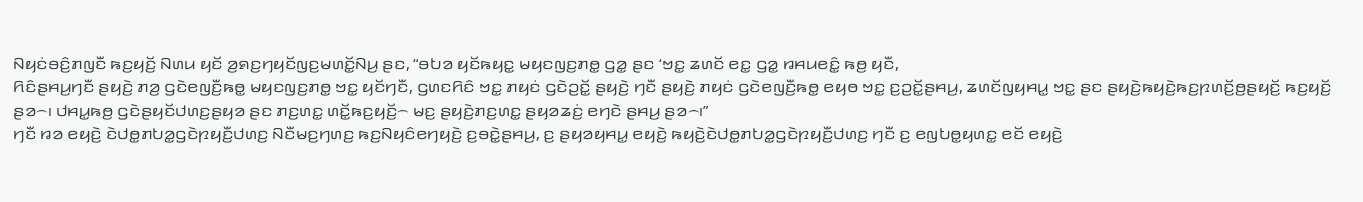ꤡꤟꤢꤦꤋꤢꤨ꤬ꤊꤜꤢꤪ ꤒꤢ꤬ꤟꤢꤩ꤬ ꤡꤛꤣ ꤟꤢꤩ ꤤ꤬ꤎꤢ꤬ꤚꤟꤢꤩꤜꤢ꤬ꤗꤛꤢꤩ꤭ꤡꤣ꤬ ꤔꤢ, “ꤋꤝꤤ ꤟꤢꤩꤒꤟꤢ꤭ ꤗꤟꤢꤜꤢ꤬ꤊꤥ꤭ ꤞꤤ꤭ ꤔꤢ ‘ꤠꤢ꤭ ꤘꤛꤢꤩ ꤕꤢ꤭ ꤞꤤ꤭ ꤙꤌꤣꤕꤢꤨ꤭ ꤒꤥ꤬ ꤟꤢꤪ,
ꤖꤢꤨꤔꤌꤣ꤬ꤚꤢꤪ ꤔꤟꤢꤧ꤬ ꤊꤤ꤬ ꤞꤢꤧꤕꤜꤢꤪ꤬ꤒꤥ꤭ ꤗꤟꤢꤜꤢ꤬ꤊꤥ꤭ ꤠꤢ꤭ ꤟꤢꤩꤚꤢꤪ, ꤞꤛꤢꤖꤢꤨ ꤠꤢ꤭ ꤊꤟꤢꤦ ꤞꤢꤧꤑꤢꤩ꤭ ꤔꤟꤢꤧ꤬ ꤚꤢꤪ ꤔꤟꤢꤧ꤬ ꤊꤟꤢꤦ ꤞꤢꤧꤕꤜꤢꤪ꤬ꤒꤥ꤭ ꤕꤟꤥ ꤠꤢ꤭ ꤢ꤬ꤑꤢꤩ꤭ꤔꤌꤣ꤬, ꤘꤛꤢꤩꤜꤟꤌꤣ꤭ ꤠꤢ꤭ ꤔꤢ ꤔꤟꤢꤧ꤬ꤒꤟꤢꤧ꤬ꤒꤢ꤬ꤐꤛꤢꤩ꤬ꤥ꤬ꤔꤟꤢꤩ꤬ ꤒꤢ꤬ꤟꤢꤩ꤬ ꤔꤤ꤮꤯ ꤓꤌꤣ꤭ꤒꤥ꤬ ꤞꤢꤧꤔꤟꤢꤩꤓꤛꤢ꤬ꤔꤟꤤ ꤔꤢ ꤊꤢ꤬ꤛꤢ꤭ ꤛꤢꤩ꤭ꤒꤢ꤬ꤟꤢꤩ꤬꤮ ꤗꤢ꤬ ꤔꤟꤢꤧ꤬ꤊꤢ꤬ꤛꤢ꤭ ꤔꤟꤤꤘꤢꤦ꤬ ꤕꤚꤢꤧ ꤔꤌꤣ꤬ ꤔꤤ꤮꤯”
ꤚꤢꤪ ꤙꤤ ꤕꤟꤢꤧ꤬ ꤢꤧꤓꤥ꤭ꤊꤝꤤ꤭ꤞꤢꤧꤐꤟꤢꤪ꤬ꤓꤛꤢ꤬ ꤡꤢꤪꤗꤢ꤬ꤚꤛꤢ꤬ ꤒꤢ꤬ꤡꤟꤢꤨꤕꤚꤟꤢꤧ꤬ ꤢ꤬ꤋꤢꤧ꤭ꤔꤌꤣ꤬, ꤢ꤬ ꤔꤟꤤꤟꤌꤣ꤭ ꤕꤟꤢꤧ꤬ ꤒꤟꤢꤧ꤬ꤢꤧꤓꤥ꤭ꤊꤝꤤ꤭ꤞꤢꤧꤐꤟꤢꤪ꤬ꤓꤛꤢ꤬ ꤚꤢꤪ ꤢ꤬ ꤕꤜꤝꤥ꤭ꤟꤛꤢ꤭ ꤕꤢꤩ ꤕꤟꤢꤧ꤬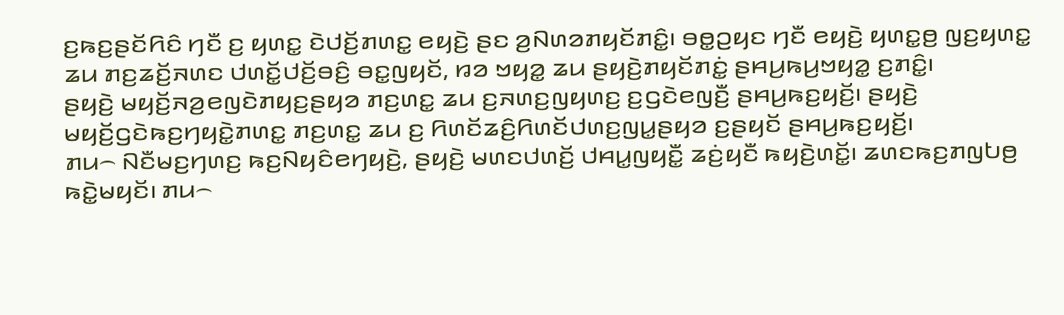ꤢ꤬ꤒꤢ꤬ꤔꤢꤩꤖꤢꤨ ꤚꤢꤪ ꤢ꤬ ꤟꤛꤢ꤭ ꤢꤧꤓꤢꤩ꤬ꤊꤛꤢ꤭ ꤕꤟꤢꤧ꤬ ꤔꤢ ꤤ꤬ꤡꤛꤤꤊꤟꤢꤩꤊꤢꤨ꤭꤯ ꤋꤥ꤭ꤑꤟꤢ ꤚꤢꤪ ꤕꤟꤢꤧ꤬ ꤟꤛꤢ꤭ꤥ꤬ ꤜꤢ꤬ꤟꤛꤢ꤭ ꤘꤣ ꤊꤢ꤬ꤘꤢꤩ꤬ꤏꤛꤢ ꤓꤛꤢꤩ꤭ꤓꤢꤩ꤬ꤋꤢꤨ꤬ ꤋꤢ꤭ꤜꤟꤢꤩ, ꤙꤤ ꤠꤟꤤ꤭ ꤘꤣ ꤔꤟꤢꤧ꤬ꤊꤟꤢꤩꤊꤢꤦ꤭ ꤔꤌꤣ꤬ꤒꤣ꤬ꤠꤟꤤ꤭ ꤢ꤬ꤊꤢꤨ꤭꤯
ꤔꤟꤢꤧ꤬ ꤗꤟꤢꤩ꤬ꤏꤤ꤬ꤕꤜꤢꤧꤊꤟꤢ꤬ꤔꤟꤤ ꤊꤢ꤬ꤛꤢ꤭ ꤘꤣ ꤢ꤬ꤏꤛꤢ꤬ꤜꤟꤛꤢ꤬ ꤢ꤬ꤞꤢꤧꤕꤜꤢꤪ꤬ ꤔꤌꤣ꤬ꤒꤢ꤬ꤟꤢꤩ꤬꤯ ꤔꤟꤢꤧ꤬ ꤗꤟꤢꤩ꤬ꤞꤢꤧꤒꤢ꤬ꤚꤟꤢꤧ꤭ꤊꤛꤢ꤭ ꤊꤢ꤬ꤛꤢ꤭ ꤘꤣ ꤢ꤬ ꤖꤛꤢꤩꤘꤢꤨ꤬ꤖꤛꤢꤩꤓꤛꤢ꤬ꤜꤣ꤭ꤔꤟꤤ ꤢ꤬ꤔꤟꤢꤩ ꤔꤌꤣ꤬ꤒꤢ꤬ꤟꤢꤩ꤬꤯
ꤊꤣ꤮ ꤡꤢꤪꤗꤢ꤬ꤚꤛꤢ꤬ ꤒꤢ꤬ꤡꤟꤢꤨꤕꤚꤟꤢꤧ꤬, ꤔꤟꤢꤧ꤬ ꤗꤛꤢꤓꤛꤢꤩ꤬ ꤓꤌꤣ꤭ꤜꤟꤢꤪ꤭ ꤘꤢꤦ꤬ꤟꤢꤪ ꤒꤟꤢꤧ꤬ꤛꤢꤩ꤭꤯ ꤘꤛꤢꤒꤢ꤬ꤊꤜꤝꤥ꤬ ꤒꤢꤧ꤭ꤗꤟꤢꤩ꤯ ꤊꤣ꤮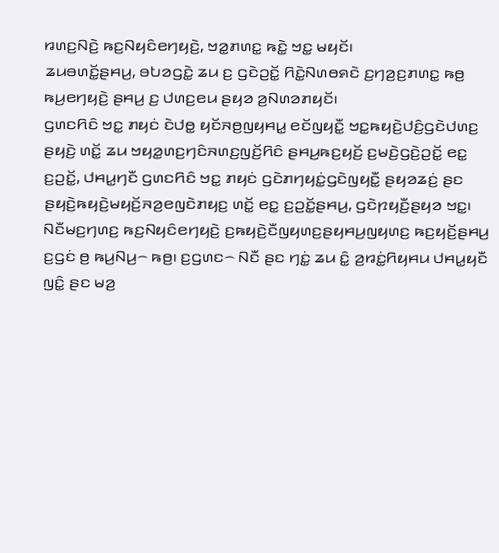ꤙꤛꤢ꤬ꤡꤢꤧ꤬ ꤒꤢ꤬ꤡꤟꤢꤨꤕꤚꤟꤢꤧ꤬, ꤠꤤ꤭ꤊꤛꤢ꤭ ꤒꤢꤧ꤭ ꤠꤢ꤭ ꤗꤟꤢꤩ꤯
ꤘꤣꤋꤛꤢꤩ꤭ꤔꤌꤣ꤬, ꤋꤝꤤꤞꤢꤧ꤭ ꤘꤣ ꤢ꤬ ꤞꤢꤧꤑꤢꤩ꤭ ꤖꤢꤧ꤭ꤡꤛꤥꤎꤢꤧ ꤢ꤬ꤚꤤ꤬ꤢ꤬ꤊꤛꤢ꤭ ꤒꤥ꤬ ꤒꤣ꤬ꤕꤚꤟꤢꤧ꤬ ꤔꤌꤣ꤬ ꤢ꤬ ꤓꤛꤢ꤬ꤕꤣ ꤔꤟꤤ ꤤ꤬ꤡꤛꤤꤊꤟꤢꤩ꤯
ꤞꤛꤢꤖꤢꤨ ꤠꤢ꤭ ꤊꤟꤢꤦ ꤢꤧꤓꤥ꤭ ꤟꤢꤩꤏꤥ꤬ꤜꤟꤌꤣ꤭ ꤕꤢꤩꤜꤟꤢꤪ꤭ ꤠꤢ꤭ꤒꤟꤢꤧ꤬ꤓꤢꤨ꤬ꤞꤢꤧꤓꤛꤢ꤬ ꤔꤟꤢꤧ꤬ ꤛꤢꤩ꤭ ꤘꤣ ꤠꤟꤤ꤭ꤛꤢ꤬ꤚꤢꤨꤏꤛꤢ꤬ꤜꤢꤩ꤬ꤖꤢꤨ ꤔꤌꤣ꤬ꤒꤢ꤬ꤟꤢꤩ꤬ ꤢ꤬ꤗꤢꤧ꤬ꤞꤢꤧ꤬ꤑꤢꤩ꤭ ꤕꤢ꤭ ꤢ꤬ꤑꤢꤩ꤭, ꤓꤌꤣ꤭ꤚꤢꤪ ꤞꤛꤢꤖꤢꤨ ꤠꤢ꤭ ꤊꤟꤢꤦ ꤞꤢꤧꤊꤚꤟꤢꤦ꤭ꤞꤢꤧꤜꤟꤢꤪ꤭ ꤔꤟꤤꤘꤢꤦ꤬ ꤔꤢ ꤔꤟꤢꤧ꤬ꤒꤟꤢꤧ꤬ꤗꤟꤢꤩ꤬ꤏꤤ꤬ꤕꤜꤢꤧꤊꤟꤢ꤬ ꤛꤢꤩ꤭ ꤕꤢ꤭ ꤢ꤬ꤑꤢꤩ꤭ꤔꤌꤣ꤬, ꤞꤢꤧꤐꤟꤢꤪ꤬ꤔꤟꤤ ꤠꤢ꤭꤯
ꤡꤢꤪꤗꤢ꤬ꤚꤛꤢ꤬ ꤒꤢ꤬ꤡꤟꤢꤨꤕꤚꤟꤢꤧ꤬ ꤢ꤬ꤒꤟꤢꤧ꤬ꤢꤪꤜꤟꤛꤢ꤬ꤔꤟꤌꤣ꤬ꤜꤟꤛꤢ꤬ ꤒꤢ꤬ꤟꤢꤩ꤬ꤔꤌꤣ꤬ ꤢ꤬ꤞꤢꤦ ꤥ꤬ ꤒꤣ꤬ꤡꤣ꤬꤮ ꤒꤥ꤬꤯ ꤢ꤬ꤞꤛꤢ꤮ ꤡꤢꤪ ꤔꤢ ꤚꤢꤦ꤭ ꤘꤣ ꤢꤨ꤭ ꤤ꤬ꤙꤢꤦ꤭ꤖꤟꤌꤣ ꤓꤌꤣ꤭ꤟꤢꤪ ꤜꤢꤨ꤭ ꤔꤢ ꤗꤤ꤬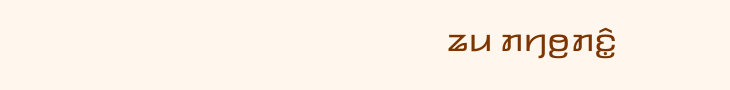ꤘꤣ ꤊꤚꤥ꤬ꤊꤢꤨ꤭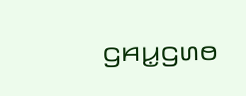ꤞꤌꤣ꤭ꤞꤛꤥ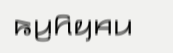ꤒꤣ꤬ꤖꤟꤌꤣ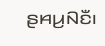ꤔꤌꤣ꤬ꤡꤢꤪ꤯